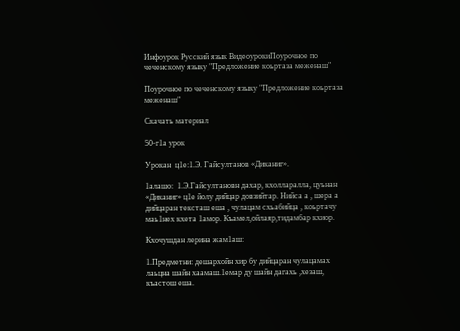Инфоурок Русский язык ВидеоурокиПоурочное по чеченскому языку "Предложение коьртаза меженаш"

Поурочное по чеченскому языку "Предложение коьртаза меженаш"

Скачать материал

50-г1а урок

Урокан  ц1е:1.Э. Гайсултанов «Диканиг».

1алашо:  1.Э.Гайсултановн дахар, кхолларалла, цуьнан «Диканиг» ц1е йолу дийцар довзийтар. Нийса а , шера а дийцаран тексташ еша , чулацам схьабийца , коьртачу маь1нех кхета 1амор. Къамел,ойлаяр,тидамбар кхиор.

Кхочушдан лерина жам1аш:

1.Предметни: дешархойн хир бу дийцаран чулацамах лаьцна шайн хаамаш.1емар ду шайн дагахь ,хезаш, къастош еша.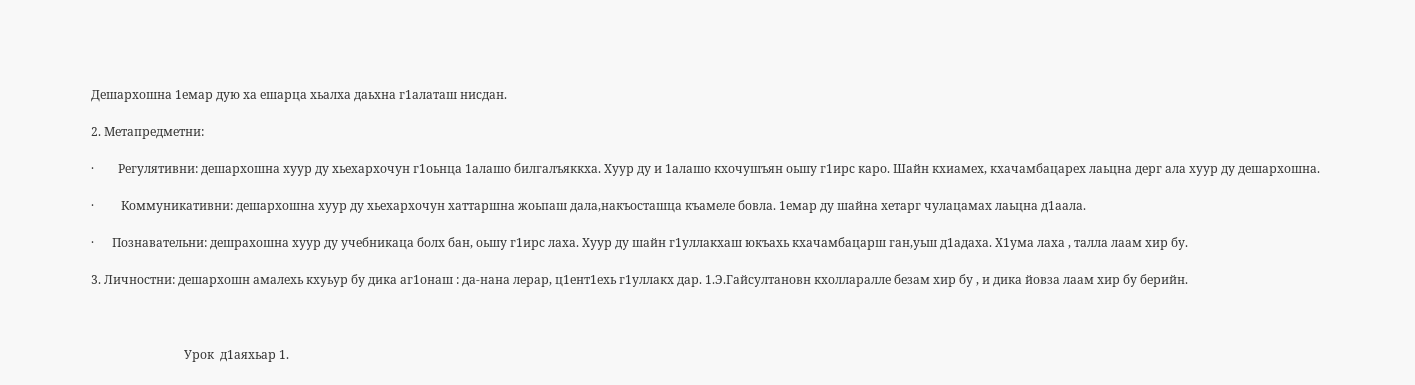Дешархошна 1емар дую ха ешарца хьалха даьхна г1алаташ нисдан.

2. Метапредметни:

·        Регулятивни: дешархошна хуур ду хьехархочун г1оьнца 1алашо билгалъяккха. Хуур ду и 1алашо кхочушъян оьшу г1ирс каро. Шайн кхиамех, кхачамбацарех лаьцна дерг ала хуур ду дешархошна.

·         Коммуникативни: дешархошна хуур ду хьехархочун хаттаршна жоьпаш дала,накъосташца къамеле бовла. 1емар ду шайна хетарг чулацамах лаьцна д1аала.

·      Познавательни: дешрахошна хуур ду учебникаца болх бан, оьшу г1ирс лаха. Хуур ду шайн г1уллакхаш юкъахь кхачамбацарш ган,уьш д1адаха. Х1ума лаха , талла лаам хир бу.

3. Личностни: дешархошн амалехь кхуьур бу дика аг1онаш : да-нана лерар, ц1ент1ехь г1уллакх дар. 1.Э.Гайсултановн кхолларалле безам хир бу , и дика йовза лаам хир бу берийн.



                               Урок  д1аяхьар 1.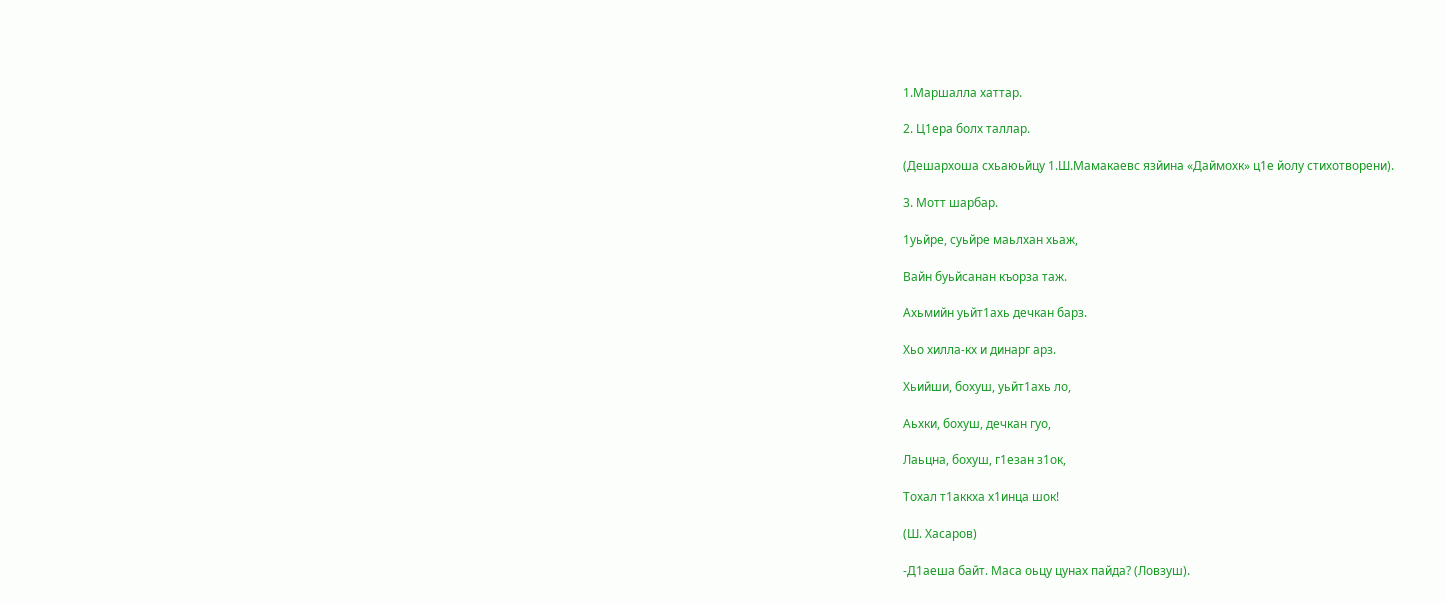1.Маршалла хаттар.

2. Ц1ера болх таллар.

(Дешархоша схьаюьйцу 1.Ш.Мамакаевс язйина «Даймохк» ц1е йолу стихотворени).

3. Мотт шарбар.

1уьйре, суьйре маьлхан хьаж,

Вайн буьйсанан къорза таж.

Ахьмийн уьйт1ахь дечкан барз.

Хьо хилла-кх и динарг арз.

Хьийши, бохуш, уьйт1ахь ло,

Аьхки, бохуш, дечкан гуо,

Лаьцна, бохуш, г1езан з1ок,

Тохал т1аккха х1инца шок!

(Ш. Хасаров)

-Д1аеша байт. Маса оьцу цунах пайда? (Ловзуш).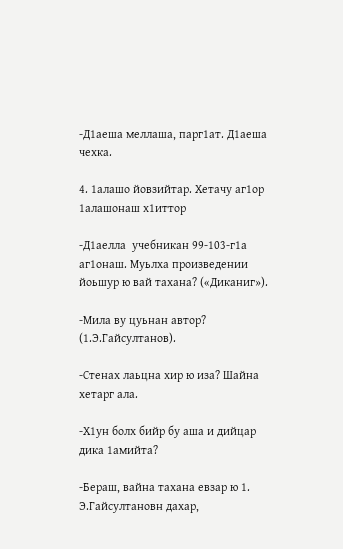-Д1аеша меллаша, парг1ат. Д1аеша чехка.

4. 1алашо йовзийтар. Хетачу аг1ор 1алашонаш х1иттор

-Д1аелла  учебникан 99-103-г1а аг1онаш. Муьлха произведении йоьшур ю вай тахана? («Диканиг»).

-Мила ву цуьнан автор? (1.Э.Гайсултанов).

-Стенах лаьцна хир ю иза? Шайна хетарг ала.

-Х1ун болх бийр бу аша и дийцар дика 1амийта?

-Бераш, вайна тахана евзар ю 1. Э.Гайсултановн дахар,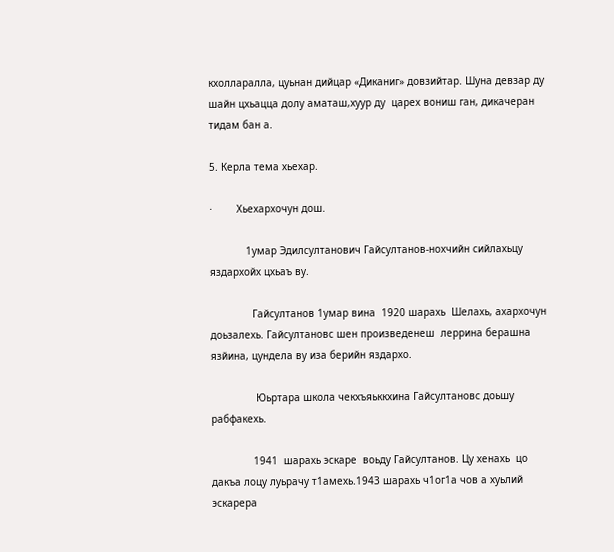кхолларалла, цуьнан дийцар «Диканиг» довзийтар. Шуна девзар ду шайн цхьацца долу аматаш,хуур ду  царех вониш ган, дикачеран тидам бан а.

5. Керла тема хьехар.

·        Хьехархочун дош.

            1умар Эдилсултанович Гайсултанов-нохчийн сийлахьцу яздархойх цхьаъ ву.

              Гайсултанов 1умар вина  1920 шарахь  Шелахь, ахархочун доьзалехь. Гайсултановс шен произведенеш  леррина берашна язйина, цундела ву иза берийн яздархо.

               Юьртара школа чекхъяьккхина Гайсултановс доьшу рабфакехь.

              1941  шарахь эскаре  воьду Гайсултанов. Цу хенахь  цо  дакъа лоцу луьрачу т1амехь.1943 шарахь ч1ог1а чов а хуьлий эскарера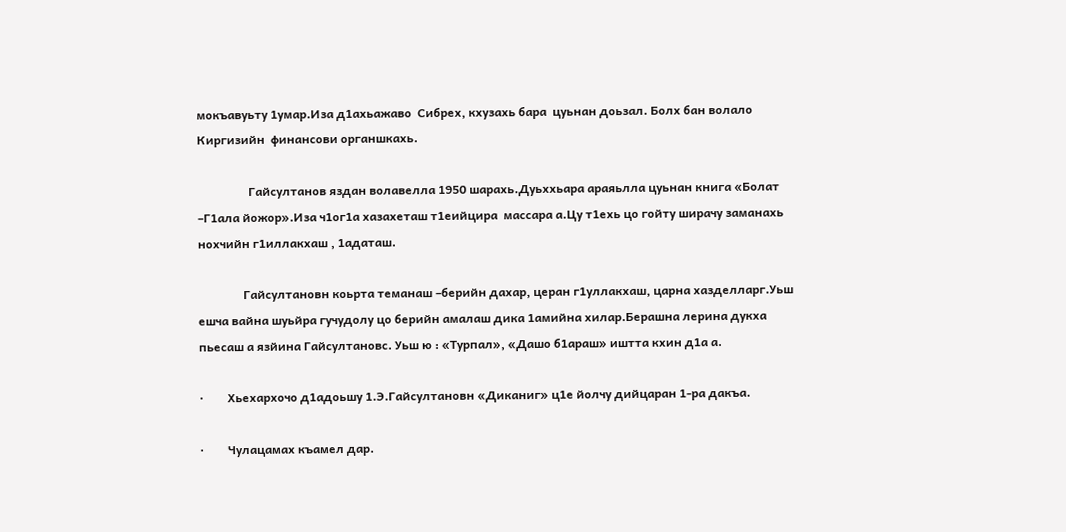мокъавуьту 1умар.Иза д1ахьажаво  Сибрех, кхузахь бара  цуьнан доьзал. Болх бан волало Киргизийн  финансови органшкахь.

                 Гайсултанов яздан волавелла 1950 шарахь.Дуьххьара араяьлла цуьнан книга «Болат –Г1ала йожор».Иза ч1ог1а хазахеташ т1еийцира  массара а.Цу т1ехь цо гойту ширачу заманахь нохчийн г1иллакхаш , 1адаташ.

               Гайсултановн коьрта теманаш –берийн дахар, церан г1уллакхаш, царна хазделларг.Уьш ешча вайна шуьйра гучудолу цо берийн амалаш дика 1амийна хилар.Берашна лерина дукха пьесаш а язйина Гайсултановс. Уьш ю : «Турпал», «Дашо б1араш» иштта кхин д1а а.

·        Хьехархочо д1адоьшу 1.Э.Гайсултановн «Диканиг» ц1е йолчу дийцаран 1-ра дакъа.

·        Чулацамах къамел дар.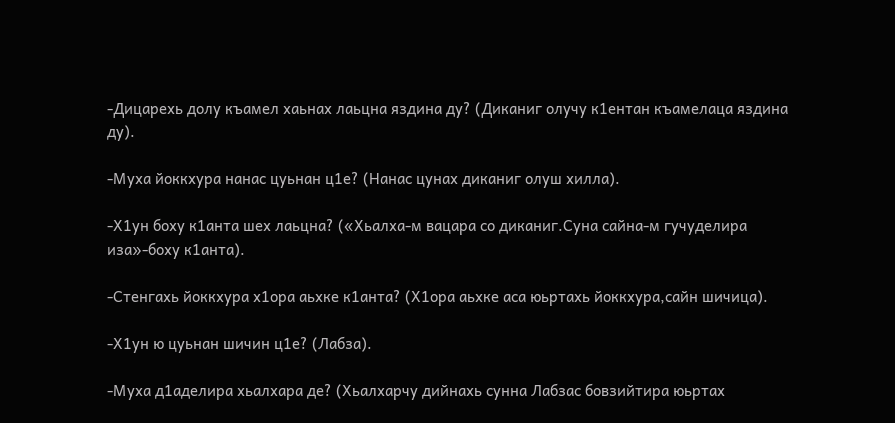-Дицарехь долу къамел хаьнах лаьцна яздина ду? (Диканиг олучу к1ентан къамелаца яздина ду).

-Муха йоккхура нанас цуьнан ц1е? (Нанас цунах диканиг олуш хилла).

-Х1ун боху к1анта шех лаьцна? («Хьалха-м вацара со диканиг.Суна сайна-м гучуделира иза»-боху к1анта).

-Стенгахь йоккхура х1ора аьхке к1анта? (Х1ора аьхке аса юьртахь йоккхура,сайн шичица).

-Х1ун ю цуьнан шичин ц1е? (Лабза).

-Муха д1аделира хьалхара де? (Хьалхарчу дийнахь сунна Лабзас бовзийтира юьртах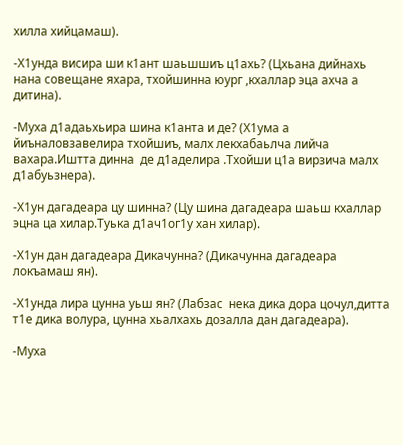хилла хийцамаш).

-Х1унда висира ши к1ант шаьшшиъ ц1ахь? (Цхьана дийнахь нана совещане яхара, тхойшинна юург ,кхаллар эца ахча а дитина).

-Муха д1адаьхьира шина к1анта и де? (Х1ума а йиъналовзавелира тхойшиъ, малх лекхабаьлча лийча вахара.Иштта динна  де д1аделира .Тхойши ц1а вирзича малх д1абуьзнера).

-Х1ун дагадеара цу шинна? (Цу шина дагадеара шаьш кхаллар эцна ца хилар.Туька д1ач1ог1у хан хилар).

-Х1ун дан дагадеара Дикачунна? (Дикачунна дагадеара локъамаш ян).

-Х1унда лира цунна уьш ян? (Лабзас  нека дика дора цочул,дитта т1е дика волура, цунна хьалхахь дозалла дан дагадеара).

-Муха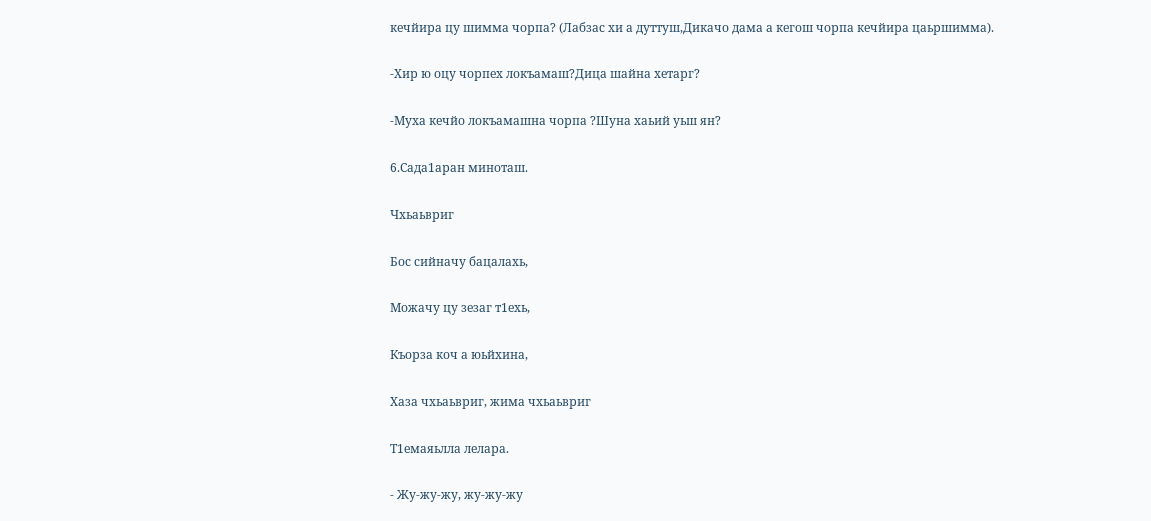кечйира цу шимма чорпа? (Лабзас хи а дуттуш,Дикачо дама а кегош чорпа кечйира цаьршимма).

-Хир ю оцу чорпех локъамаш?Дица шайна хетарг?

-Муха кечйо локъамашна чорпа ?Шуна хаьий уьш ян?

6.Сада1аран миноташ.

Чхьаьвриг

Бос сийначу бацалахь,

Можачу цу зезаг т1ехь,

Къорза коч а юьйхина,

Хаза чхьаьвриг, жима чхьаьвриг

Т1емаяьлла лелара.

- Жу-жу-жу, жу-жу-жу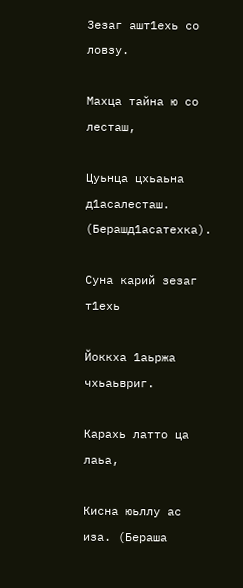Зезаг ашт1ехь со ловзу.

Махца тайна ю со лесташ,

Цуьнца цхьаьна д1асалесташ. (Берашд1асатехка).

Суна карий зезаг т1ехь

Йоккха 1аьржа чхьаьвриг.

Карахь латто ца лаьа,

Кисна юьллу ас иза. (Бераша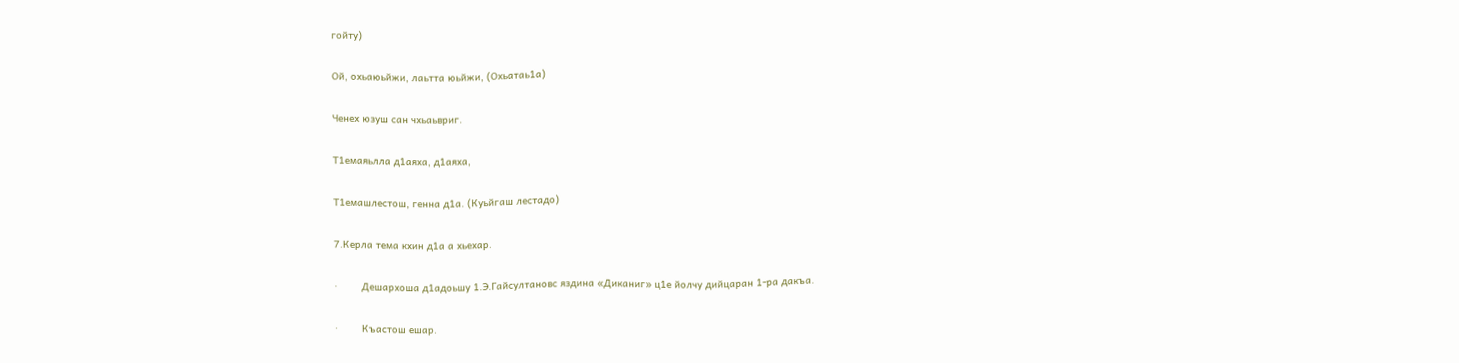гойту)

Ой, охьаюьйжи, лаьтта юьйжи, (Охьатаь1а)

Ченех юзуш сан чхьаьвриг.

Т1емаяьлла д1аяха, д1аяха,

Т1емашлестош, генна д1а. (Куьйгаш лестадо)

7.Керла тема кхин д1а а хьехар.

·        Дешархоша д1адоьшу 1.Э.Гайсултановс яздина «Диканиг» ц1е йолчу дийцаран 1-ра дакъа.

·        Къастош ешар.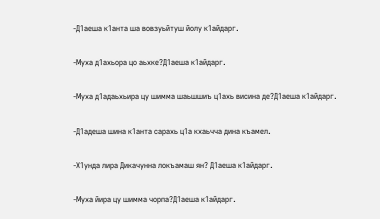-Д1аеша к1анта ша вовзуьйтуш йолу к1айдарг.

-Муха д1ахьора цо аьхке?Д1аеша к1айдарг.

-Муха д1адаьхьира цу шимма шаьшшиъ ц1ахь висина де?Д1аеша к1айдарг.

-Д1адеша шина к1анта сарахь ц1а кхаьчча дина къамел.

-Х1унда лира Дикачунна локъамаш ян? Д1аеша к1айдарг.

-Муха йира цу шимма чорпа?Д1аеша к1айдарг.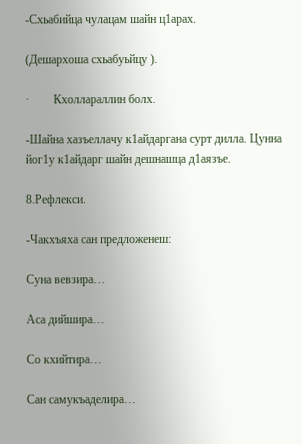-Схьабийца чулацам шайн ц1арах.

(Дешархоша схьабуьйцу ).

·        Кхоллараллин болх.

-Шайна хазъеллачу к1айдаргана сурт дилла. Цунна йог1у к1айдарг шайн дешнашца д1аязъе.

8.Рефлекси.

-Чакхъяха сан предложенеш:

Суна вевзира…

Аса дийшира…

Со кхийтира…

Сан самукъаделира…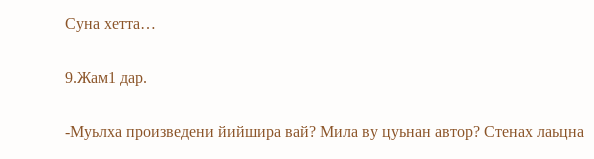Суна хетта…

9.Жам1 дар.

-Муьлха произведени йийшира вай? Мила ву цуьнан автор? Стенах лаьцна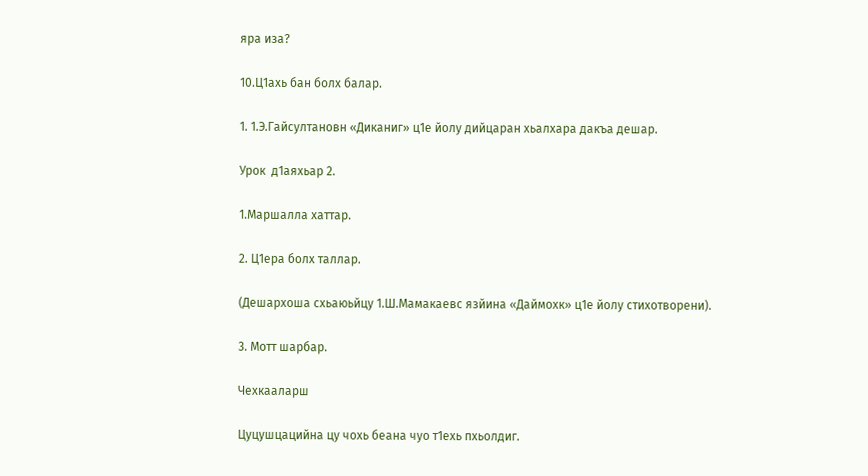яра иза?

10.Ц1ахь бан болх балар.

1. 1.Э.Гайсултановн «Диканиг» ц1е йолу дийцаран хьалхара дакъа дешар.

Урок  д1аяхьар 2.

1.Маршалла хаттар.

2. Ц1ера болх таллар.

(Дешархоша схьаюьйцу 1.Ш.Мамакаевс язйина «Даймохк» ц1е йолу стихотворени).

3. Мотт шарбар.

Чехкааларш

Цуцушцацийна цу чохь беана чуо т1ехь пхьолдиг.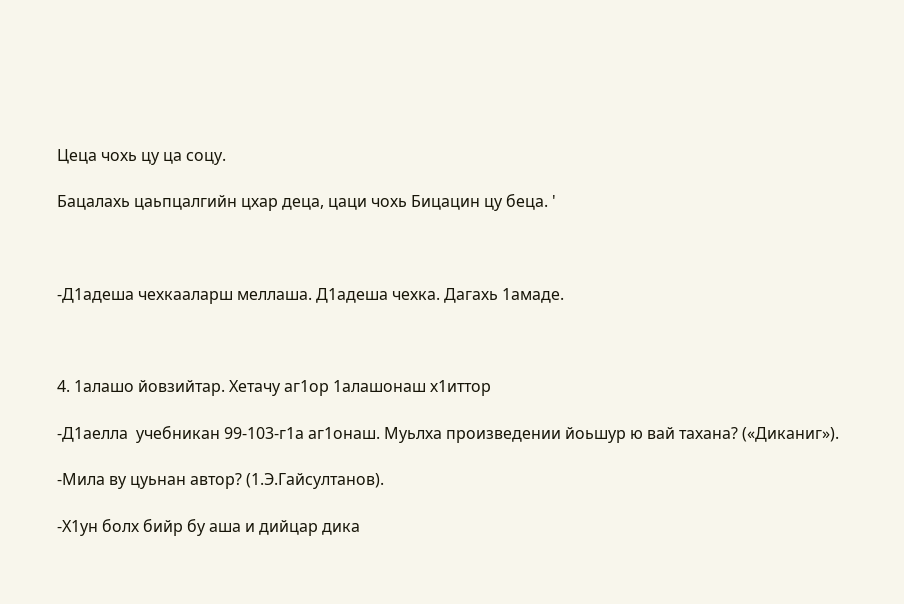Цеца чохь цу ца соцу.

Бацалахь цаьпцалгийн цхар деца, цаци чохь Бицацин цу беца. '



-Д1адеша чехкааларш меллаша. Д1адеша чехка. Дагахь 1амаде.



4. 1алашо йовзийтар. Хетачу аг1ор 1алашонаш х1иттор

-Д1аелла  учебникан 99-103-г1а аг1онаш. Муьлха произведении йоьшур ю вай тахана? («Диканиг»).

-Мила ву цуьнан автор? (1.Э.Гайсултанов).

-Х1ун болх бийр бу аша и дийцар дика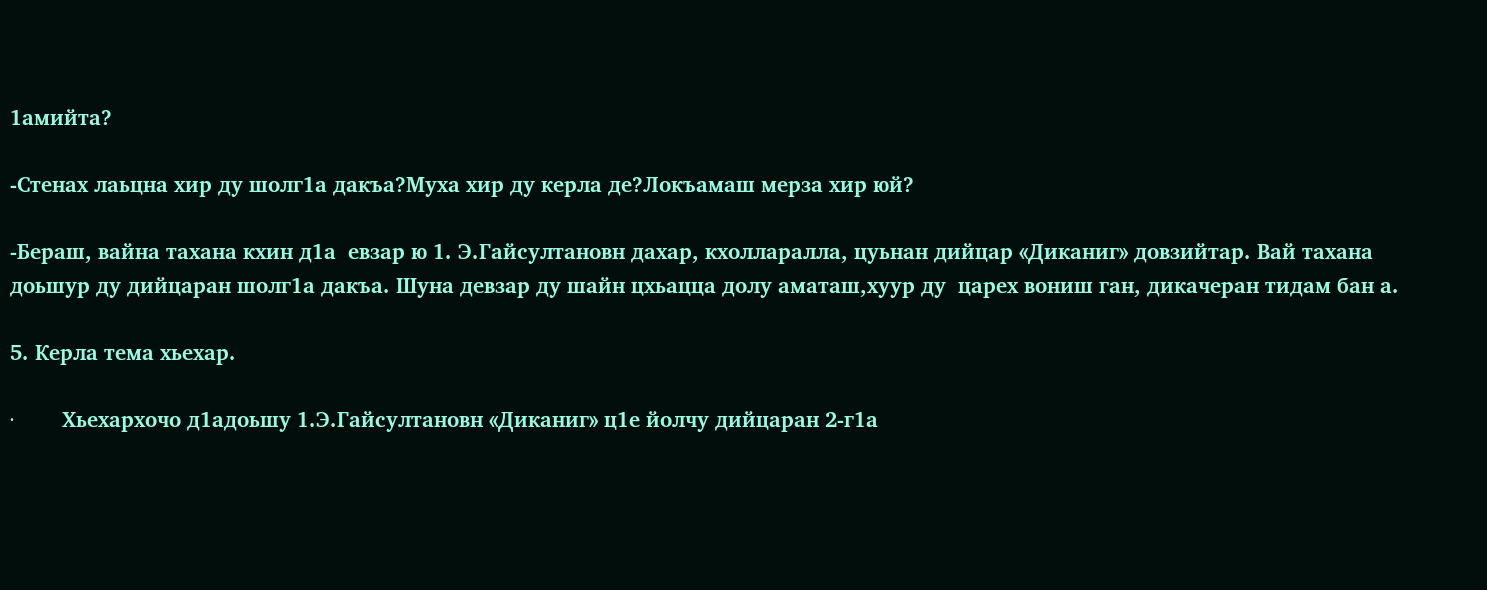1амийта?

-Стенах лаьцна хир ду шолг1а дакъа?Муха хир ду керла де?Локъамаш мерза хир юй?

-Бераш, вайна тахана кхин д1а  евзар ю 1. Э.Гайсултановн дахар, кхолларалла, цуьнан дийцар «Диканиг» довзийтар. Вай тахана доьшур ду дийцаран шолг1а дакъа. Шуна девзар ду шайн цхьацца долу аматаш,хуур ду  царех вониш ган, дикачеран тидам бан а.

5. Керла тема хьехар.

·        Хьехархочо д1адоьшу 1.Э.Гайсултановн «Диканиг» ц1е йолчу дийцаран 2-г1а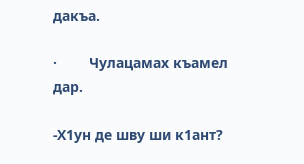дакъа.

·        Чулацамах къамел дар.

-Х1ун де шву ши к1ант?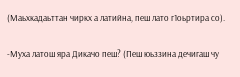(Маьхкадаьттан чиркх а латийна, пеш лато г1оьртира со).

-Муха латош яра Дикачо пеш? (Пеш юьззина дечигаш чу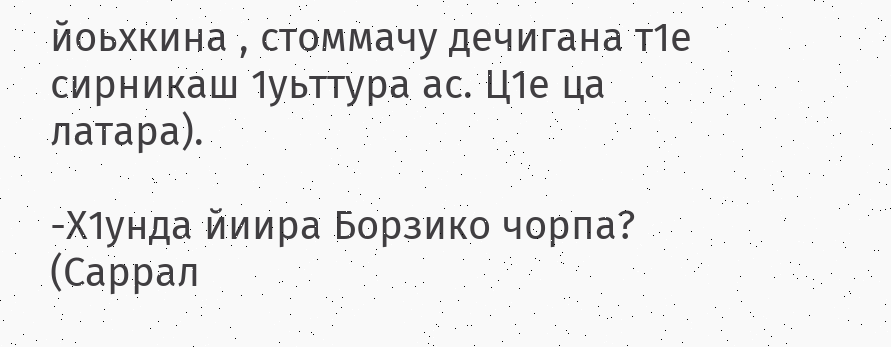йоьхкина , стоммачу дечигана т1е сирникаш 1уьттура ас. Ц1е ца латара).

-Х1унда йиира Борзико чорпа? (Саррал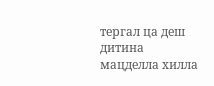тергал ца деш дитина мацделла хилла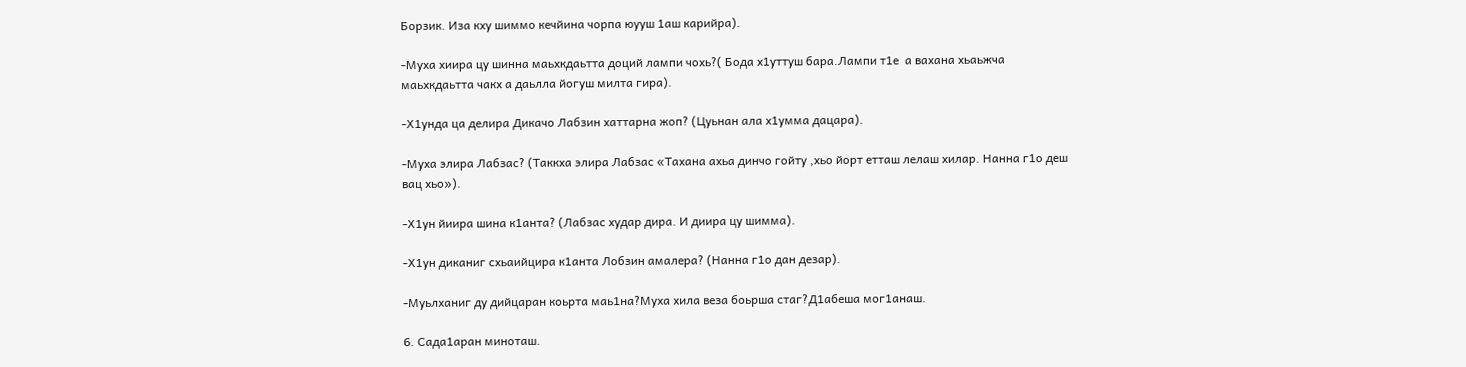Борзик. Иза кху шиммо кечйина чорпа юууш 1аш карийра).

-Муха хиира цу шинна маьхкдаьтта доций лампи чохь?( Бода х1уттуш бара.Лампи т1е  а вахана хьаьжча маьхкдаьтта чакх а даьлла йогуш милта гира).

-Х1унда ца делира Дикачо Лабзин хаттарна жоп? (Цуьнан ала х1умма дацара).

-Муха элира Лабзас? (Таккха элира Лабзас «Тахана ахьа динчо гойту ,хьо йорт етташ лелаш хилар. Нанна г1о деш вац хьо»).

-Х1ун йиира шина к1анта? (Лабзас худар дира. И диира цу шимма).

-Х1ун диканиг схьаийцира к1анта Лобзин амалера? (Нанна г1о дан дезар).

-Муьлханиг ду дийцаран коьрта маь1на?Муха хила веза боьрша стаг?Д1абеша мог1анаш.

6. Сада1аран миноташ.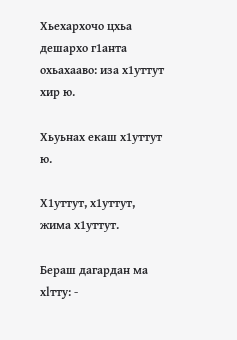Хьехархочо цхьа дешархо г1анта охьахааво: иза х1уттут хир ю.

Хьуьнах екаш х1уттут ю.

Х1уттут, х1уттут, жима х1уттут.

Бераш дагардан ма xlттy: -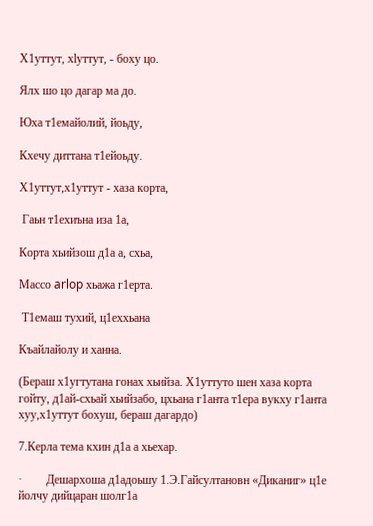Х1уттут, xlуттут, - боху цо.

Ялх шо цо дагар ма до.

Юха т1емайолий, йоьду,

Кхечу диттана т1ейоьду.

Х1уттут,х1уттут - хаза корта,

 Гаьн т1ехиъна иза 1а,

Корта хьийзош д1а а, схьа,

Массо arlop хьажа г1ерта.

 Т1емаш тухий, ц1еххьана

Къайлайолу и ханна.

(Бераш х1угтутана гонах хьийза. Х1уттуто шен хаза корта гойту, д1ай-схьай хьийзабо, цхьана г1анта т1ера вукху г1анта хуу,х1уттут бохуш, бераш дагардо)

7.Керла тема кхин д1а а хьехар.

·        Дешархоша д1адоьшу 1.Э.Гайсултановн «Диканиг» ц1е йолчу дийцаран шолг1а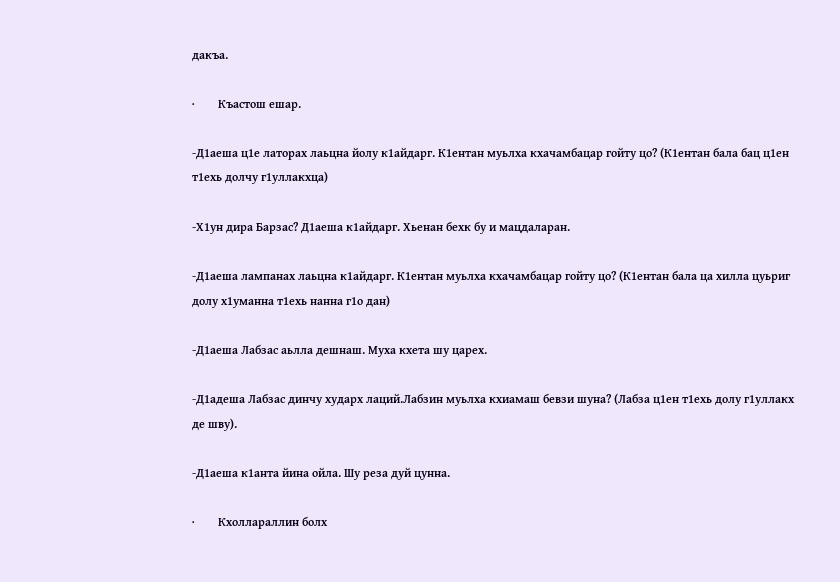дакъа.

·        Къастош ешар.

-Д1аеша ц1е латорах лаьцна йолу к1айдарг. К1ентан муьлха кхачамбацар гойту цо? (К1ентан бала бац ц1ен т1ехь долчу г1уллакхца)

-Х1ун дира Барзас? Д1аеша к1айдарг. Хьенан бехк бу и мацдаларан.

-Д1аеша лампанах лаьцна к1айдарг. К1ентан муьлха кхачамбацар гойту цо? (К1ентан бала ца хилла цуьриг долу х1уманна т1ехь нанна г1о дан)

-Д1аеша Лабзас аьлла дешнаш. Муха кхета шу царех.

-Д1адеша Лабзас динчу хударх лаций.Лабзин муьлха кхиамаш бевзи шуна? (Лабза ц1ен т1ехь долу г1уллакх де шву).

-Д1аеша к1анта йина ойла. Шу реза дуй цунна.

·        Кхоллараллин болх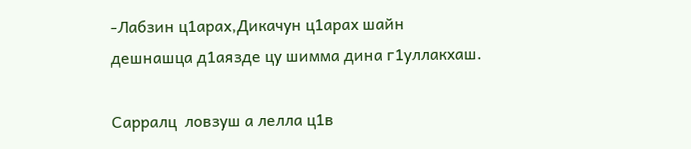-Лабзин ц1арах,Дикачун ц1арах шайн дешнашца д1аязде цу шимма дина г1уллакхаш.

Сарралц  ловзуш а лелла ц1в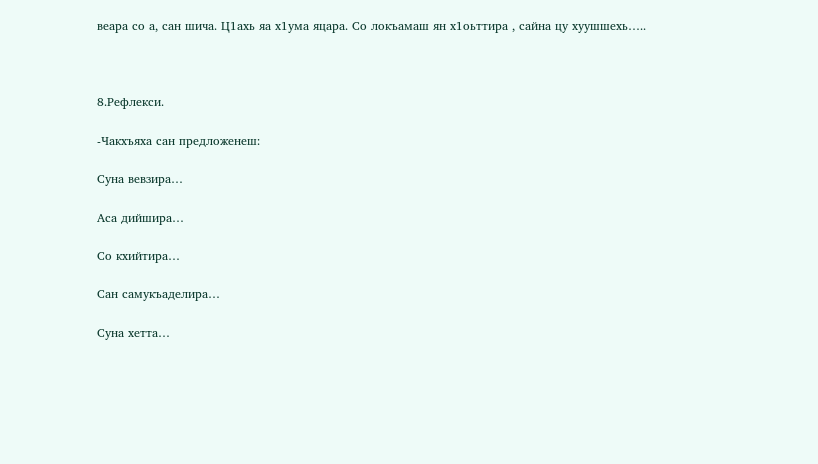веара со а, сан шича. Ц1ахь яа х1ума яцара. Со локъамаш ян х1оьттира , сайна цу хуушшехь…..



8.Рефлекси.

-Чакхъяха сан предложенеш:

Суна вевзира…

Аса дийшира…

Со кхийтира…

Сан самукъаделира…

Суна хетта…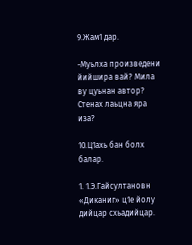9.Жам1 дар.

-Муьлха произведени йийшира вай? Мила ву цуьнан автор? Стенах лаьцна яра иза?

10.Ц1ахь бан болх балар.

1. 1.Э.Гайсултановн «Диканиг» ц1е йолу дийцар схьадийцар.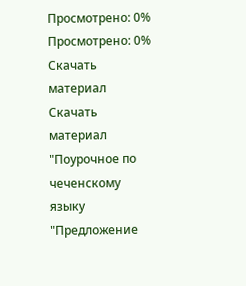Просмотрено: 0%
Просмотрено: 0%
Скачать материал
Скачать материал "Поурочное по чеченскому языку "Предложение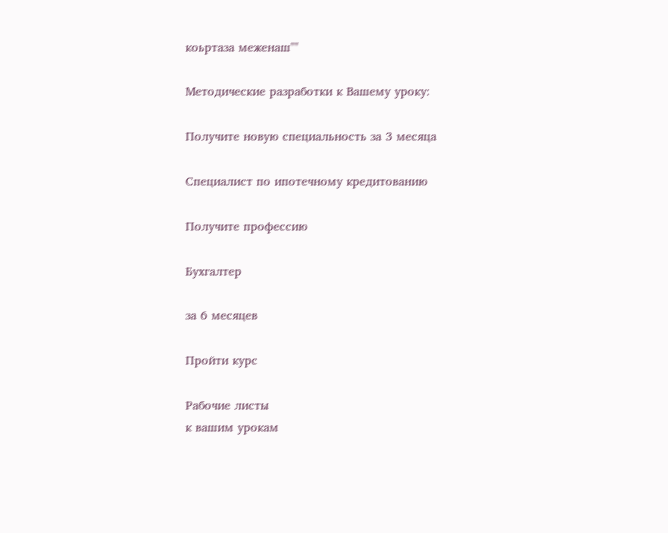коьртаза меженаш""

Методические разработки к Вашему уроку:

Получите новую специальность за 3 месяца

Специалист по ипотечному кредитованию

Получите профессию

Бухгалтер

за 6 месяцев

Пройти курс

Рабочие листы
к вашим урокам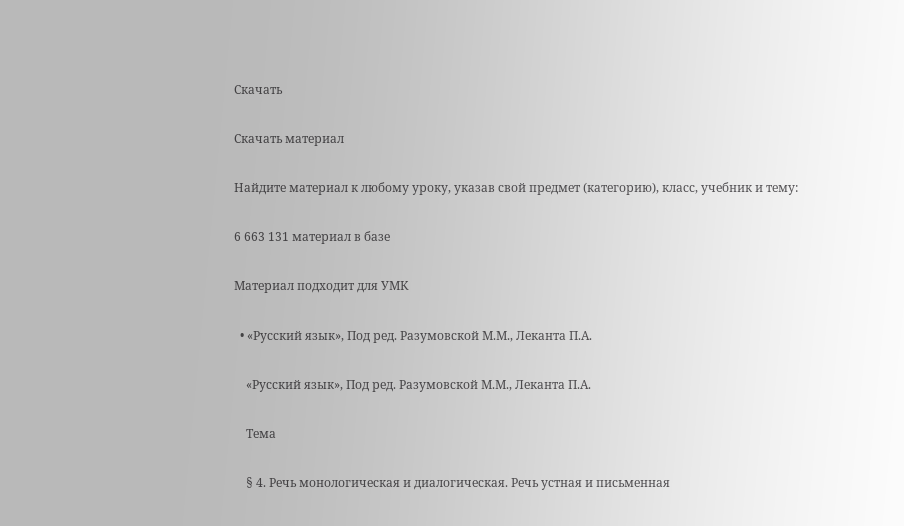Скачать

Скачать материал

Найдите материал к любому уроку, указав свой предмет (категорию), класс, учебник и тему:

6 663 131 материал в базе

Материал подходит для УМК

  • «Русский язык», Под ред. Разумовской М.М., Леканта П.А.

    «Русский язык», Под ред. Разумовской М.М., Леканта П.А.

    Тема

    § 4. Речь монологическая и диалогическая. Речь устная и письменная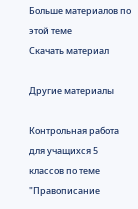Больше материалов по этой теме
Скачать материал

Другие материалы

Контрольная работа для учащихся 5 классов по теме "Правописание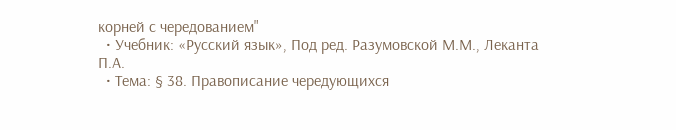корней с чередованием"
  • Учебник: «Русский язык», Под ред. Разумовской М.М., Леканта П.А.
  • Тема: § 38. Правописание чередующихся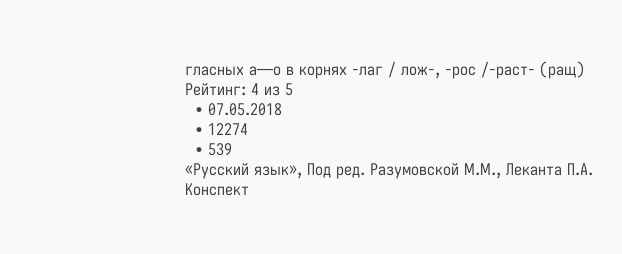гласных а—о в корнях -лаг / лож-, -рос /-раст- (ращ)
Рейтинг: 4 из 5
  • 07.05.2018
  • 12274
  • 539
«Русский язык», Под ред. Разумовской М.М., Леканта П.А.
Конспект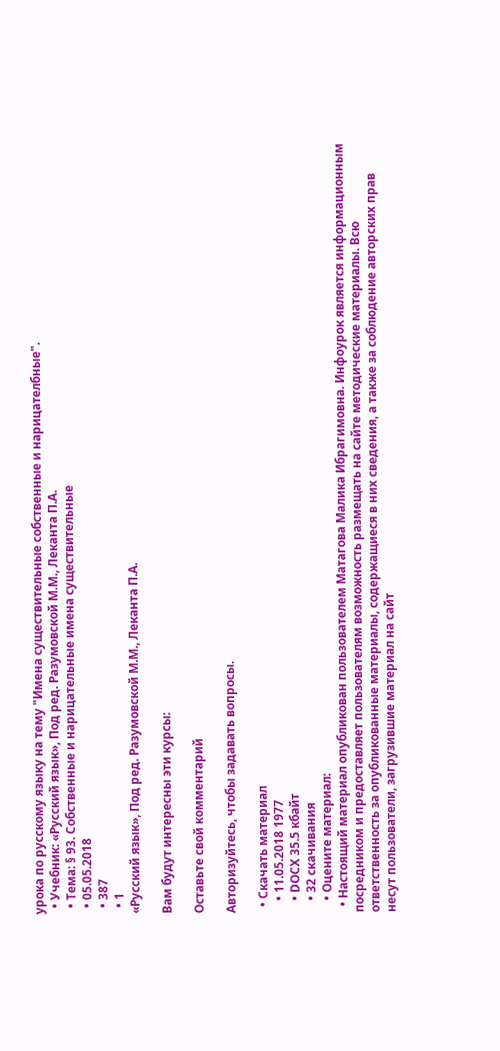урока по русскому языку на тему "Имена существительные собственные и нарицателбные".
  • Учебник: «Русский язык», Под ред. Разумовской М.М., Леканта П.А.
  • Тема: § 93. Собственные и нарицательные имена существительные
  • 05.05.2018
  • 387
  • 1
«Русский язык», Под ред. Разумовской М.М., Леканта П.А.

Вам будут интересны эти курсы:

Оставьте свой комментарий

Авторизуйтесь, чтобы задавать вопросы.

  • Скачать материал
    • 11.05.2018 1977
    • DOCX 35.5 кбайт
    • 32 скачивания
    • Оцените материал:
  • Настоящий материал опубликован пользователем Матагова Maлика Ибрагимовна. Инфоурок является информационным посредником и предоставляет пользователям возможность размещать на сайте методические материалы. Всю ответственность за опубликованные материалы, содержащиеся в них сведения, а также за соблюдение авторских прав несут пользователи, загрузившие материал на сайт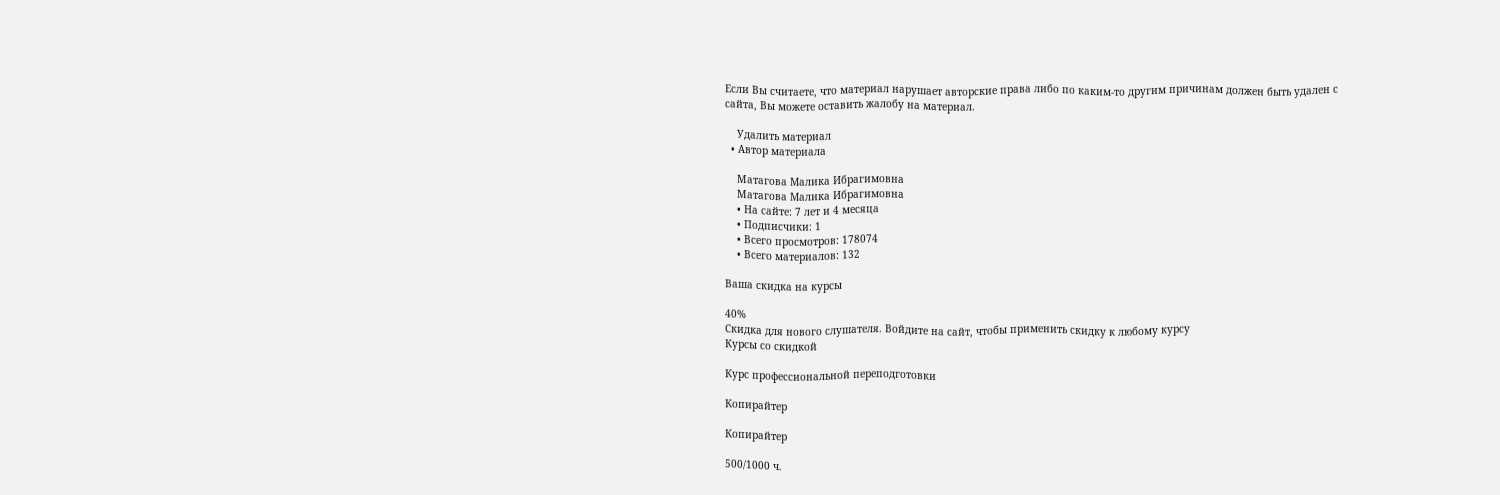Если Вы считаете, что материал нарушает авторские права либо по каким-то другим причинам должен быть удален с сайта, Вы можете оставить жалобу на материал.

    Удалить материал
  • Автор материала

    Матагова Maлика Ибрагимовна
    Матагова Maлика Ибрагимовна
    • На сайте: 7 лет и 4 месяца
    • Подписчики: 1
    • Всего просмотров: 178074
    • Всего материалов: 132

Ваша скидка на курсы

40%
Скидка для нового слушателя. Войдите на сайт, чтобы применить скидку к любому курсу
Курсы со скидкой

Курс профессиональной переподготовки

Копирайтер

Копирайтер

500/1000 ч.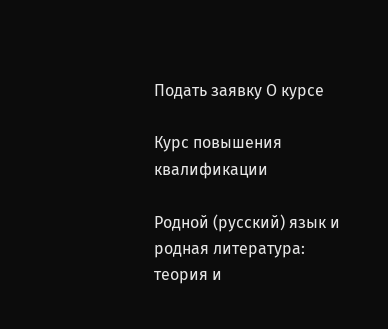Подать заявку О курсе

Курс повышения квалификации

Родной (русский) язык и родная литература: теория и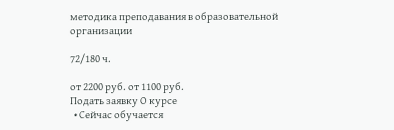методика преподавания в образовательной организации

72/180 ч.

от 2200 руб. от 1100 руб.
Подать заявку О курсе
  • Сейчас обучается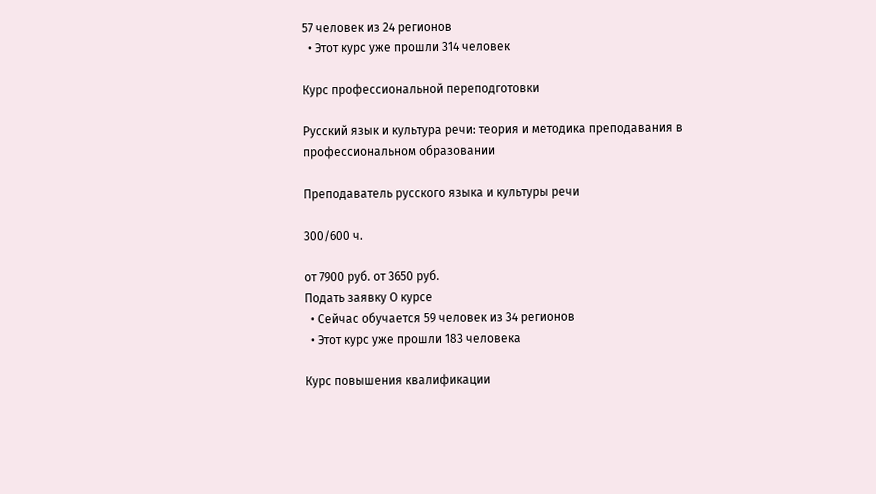57 человек из 24 регионов
  • Этот курс уже прошли 314 человек

Курс профессиональной переподготовки

Русский язык и культура речи: теория и методика преподавания в профессиональном образовании

Преподаватель русского языка и культуры речи

300/600 ч.

от 7900 руб. от 3650 руб.
Подать заявку О курсе
  • Сейчас обучается 59 человек из 34 регионов
  • Этот курс уже прошли 183 человека

Курс повышения квалификации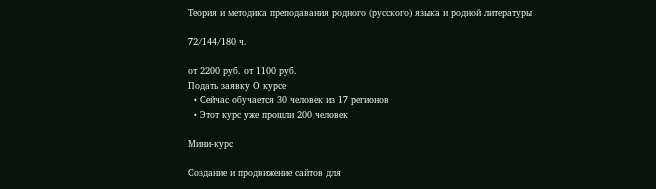Теория и методика преподавания родного (русского) языка и родной литературы

72/144/180 ч.

от 2200 руб. от 1100 руб.
Подать заявку О курсе
  • Сейчас обучается 30 человек из 17 регионов
  • Этот курс уже прошли 200 человек

Мини-курс

Создание и продвижение сайтов для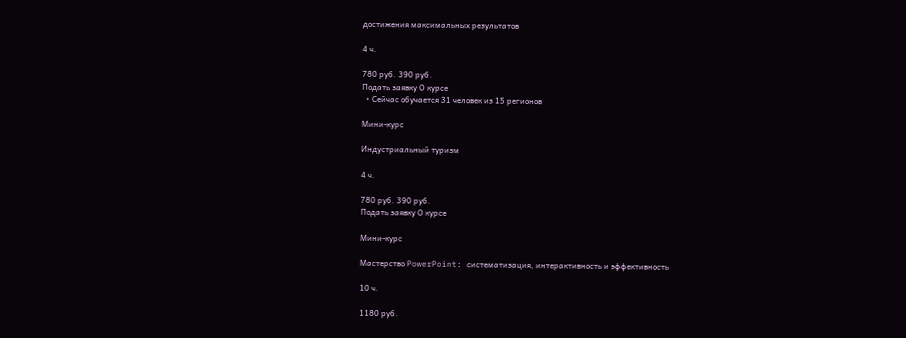достижения максимальных результатов

4 ч.

780 руб. 390 руб.
Подать заявку О курсе
  • Сейчас обучается 31 человек из 15 регионов

Мини-курс

Индустриальный туризм

4 ч.

780 руб. 390 руб.
Подать заявку О курсе

Мини-курс

Мастерство PowerPoint: систематизация, интерактивность и эффективность

10 ч.

1180 руб.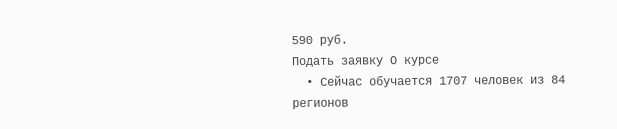590 руб.
Подать заявку О курсе
  • Сейчас обучается 1707 человек из 84 регионов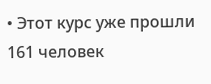• Этот курс уже прошли 161 человек